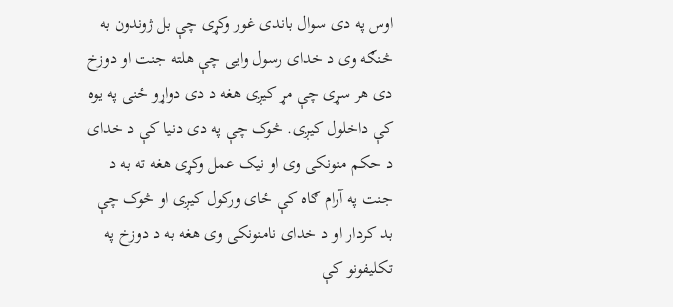اوس په دی سوال باندی غور وکړی چې بل ژوندون به څنګه وی د خدای رسول وایی چې هلته جنت او دوزخ دی هر سړی چې مړ کیږی هغه د دی دواړو ځنی په یوه کې داخلول کیږی. څوک چې په دی دنیا کې د خدای د حکم منونکی وی او نیک عمل وکړی هغه ته به د جنت په آرام ګاه کې ځای ورکول کیږی او څوک چې بد کردار او د خدای نامنونکی وی هغه به د دوزخ په تکلیفونو کې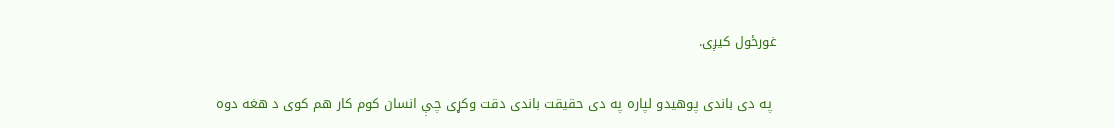غورځول کیږی.

 په دی باندی پوهیدو لپاره په دی حقیقت باندی دقت وکړی چې انسان کوم کار هم کوی د هغه دوه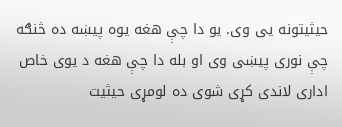حیثیتونه یی وی. یو دا چې هغه یوه پیښه ده څنګه چې نوری پیښی وی او بله دا چې هغه د یوی خاص اداری لاندی کړی شوی ده لومړی حیثیت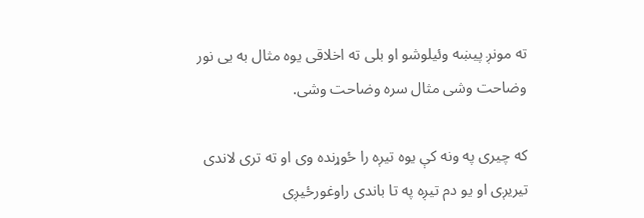ته مونږ پیښه وئیلوشو او بلی ته اخلاقی یوه مثال به یی نور وضاحت وشی مثال سره وضاحت وشی.

که چیری په ونه کې یوه تیږه را ځوړنده وی او ته تری لاندی تیریږی او یو دم تیږه په تا باندی راوغورځیږی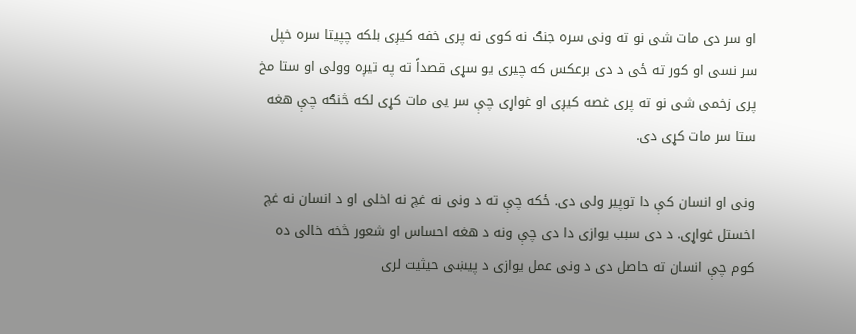او سر دی مات شی نو ته ونی سره جنګ نه کوی نه پری خفه کیږی بلکه چپیتا سره خپل سر نسی او کور ته ځی د دی برعکس که چیری یو سړی قصداً ته په تیږه وولی او ستا مخ پری زخمی شی نو ته پری غصه کیږی او غواړی چې سر یی مات کړی لکه څنګه چې هغه  ستا سر مات کړی دی.

ونی او انسان کې دا توپیر ولی دی. ځکه چې ته د ونی نه غچ نه اخلی او د انسان نه غچ اخستل غواړی. د دی سبب یوازی دا دی چې ونه د هغه احساس او شعور څخه خالی ده کوم چې انسان ته حاصل دی د ونی عمل یوازی د پیښی حیثیت لری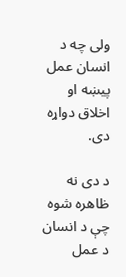ولی چه د انسان عمل پیښه او اخلاق دواړه دی.

د دی نه ظاهره شوه چې د انسان د عمل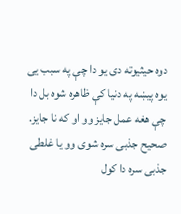دوه حیثیوته دی یو دا چې په سبب یی یوه پیښه په دنیا کې ظاهره شوه بل دا چې هغه عمل جایز وو او که نا جایز. صحیح جذبی سره شوی وو یا غلطی جذبی سره دا کول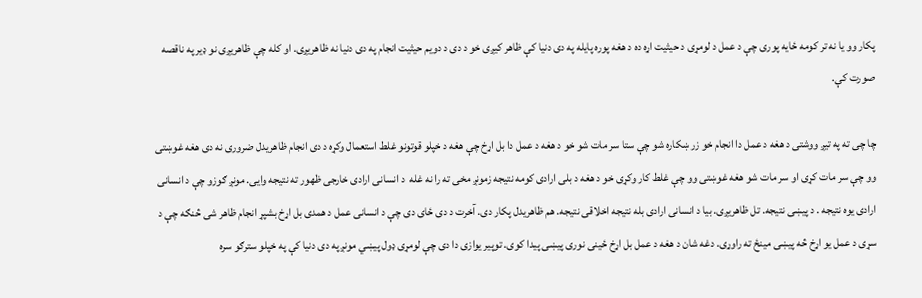پکار وو یا نه تر کومه ځایه پوری چې د عمل د لومړی د حیثیت اړه ده د هغه پوره پايله په دی دنیا کې ظاهر کیږی خو د دی د دویم حیثیت انجام په دی دنیا نه ظاهریږی. او کله چې ظاهریږی نو ډیر په ناقصه صورت کې.

چا چی ته په تیږ ووشتی د هغه د عمل دا انجام خو زر ښکاره شو چې ستا سر مات شو خو د هغه د عمل دا بل اړخ چې هغه د خپلو قوتونو غلط استعمال وکړه د دی انجام ظاهریدل ضروری نه دی هغه غوښتی وو چې سر مات کړی او سر مات شو هغه غوښتی وو چې غلط کار وکړی خو د هغه د بلی ارادی کومه نتیجه زمونږ مخی ته را نه غله  د انسانی ارادی خارجی ظهور ته نتیجه وایی. مونږ ګوزو چې د انسانی ارادی یوه نتیجه . د پیښی نتیجه. تل ظاهریږی. بیا د انسانی ارادی بله نتیجه اخلاقی نتیجه. هم ظاهریدل پکار دی. آخرت د دی ځای دی چې د انسانی عمل د همدی بل اړخ بشپړ انجام ظاهر شی څنګه چې د سړی د عمل یو اړخ څه پیښی مینځ ته راوړی. دغه شان د هغه د عمل بل اړخ ځینی نوری پیښی پیدا کوی. توپیر یوازی دا دی چې لومړی ډول پیښي مونږ په دی دنیا کې په خپلو سترګو سره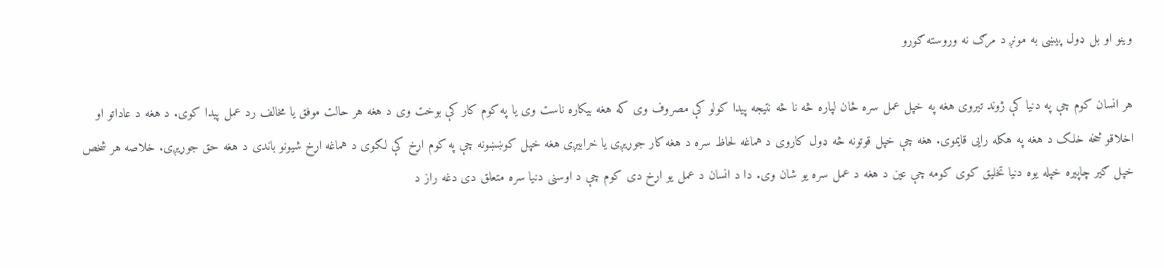وینو او بل ډول پیښی به مونږ د مرګ نه وروسته ګورو

هر انسان کوم چې په دنیا کې ژوند تیروی هغه په خپل عمل سره ځان لپاره څه نا څه نتیجه پیدا کولو کې مصروف وی که هغه بیکاره ناست وی یا په کوم کار کې بوخت وی د هغه هر حالت موفق یا مخالف رد عمل پیدا کوی. د هغه د عاداتو او اخلاقو څخه خلک د هغه په هکله رایی قایموی. هغه چې خپل قوتونه څه ډول کاروی د هماغه لحاظ سره د هغه کار جوړیږی یا خرابیږی هغه خپل کوښښونه چې په کوم اړخ کې لګوی د هماغه اړخ شیونو باندی د هغه حق جوړیږی. خلاصه هر شخص خپل ګیر چاپیره خپله یوه دنیا تخلیق کوی کومه چې عین د هغه د عمل سره یو شان وی. دا د انسان د عمل یو اړخ دی کوم چې د اوسنی دنیا سره متعلق دی دغه راز د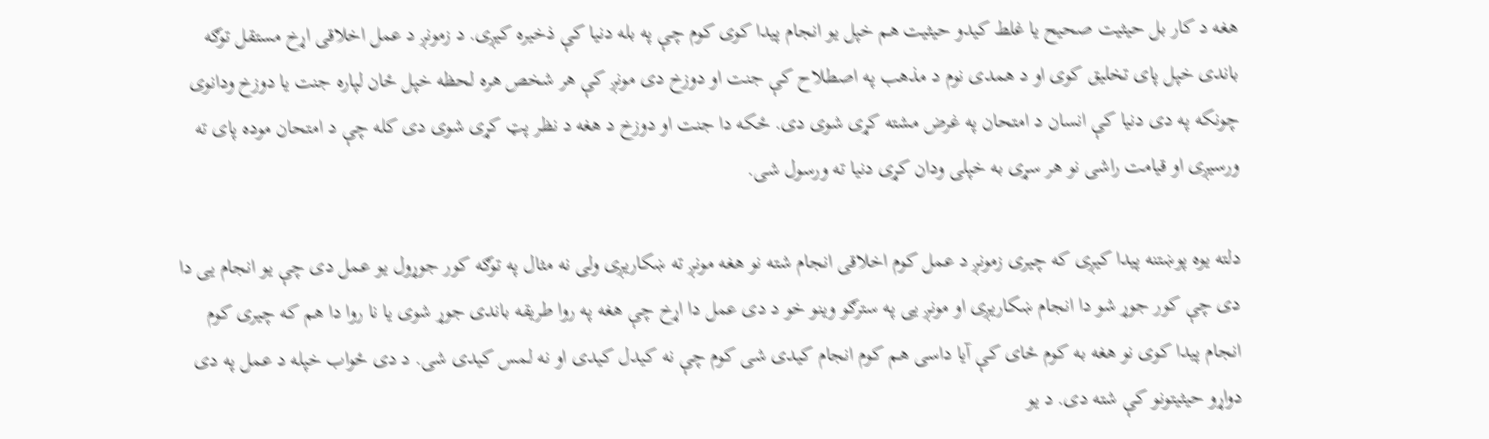هغه د کار بل حیثیت صحیح یا غلط کیدو حیثیت هم خپل یو انجام پیدا کوی کوم چې په بله دنیا کې ذخیره کیږی. د زمونږ د عمل اخلاقی اړخ مستقل توګه باندی خپل پای تخلیق کوی او د همدی نوم د مذهب په اصطلاح کې جنت او دوزخ دی مونږ کې هر شخص هره لحظه خپل ځان لپاره جنت یا دوزخ ودانوی چونکه په دی دنیا کې انسان د امتحان په غرض مشته کړی شوی دی. ځکه دا جنت او دوزخ د هغه د نظر پټ کړی شوی دی کله چې د امتحان موده پای ته ورسیږی او قیامت راشی نو هر سړی به خپلی ودان کړی دنیا ته ورسول شی.

دلته یوه پوښتنه پیدا کیږی که چیری زمونږ د عمل کوم اخلاقی انجام شته نو هغه مونږ ته ښکاریږی ولی نه مثال په توګه کور جوړول یو عمل دی چې یو انجام یی دا دی چې کور جوړ شو دا انجام ښکاریږی او مونږ یی په سترګو وینو خو د دی عمل دا اړخ چې هغه په روا طریقه باندی جوړ شوی یا نا روا دا هم که چیری کوم انجام پیدا کوی نو هغه به کوم ځای کې آیا داسی هم کوم انجام کیدی شی کوم چې نه کیدل کیدی او نه لمس کیدی شی. د دی ځواب خپله د عمل په دی دواړو حیثیتونو کې شته دی. د یو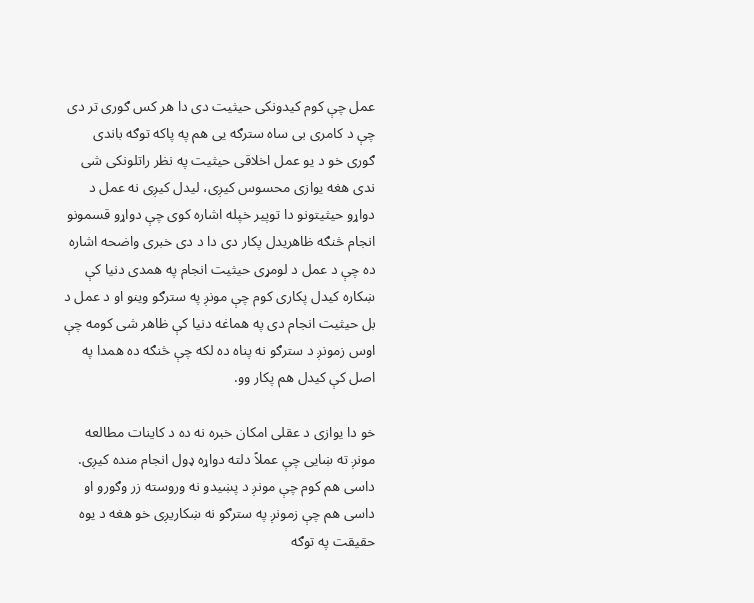عمل چې کوم کیدونکی حیثیت دی دا هر کس ګوری تر دی چې د کامری بی ساه سترګه یی هم په پاکه توګه باندی ګوری خو د یو عمل اخلاقی حیثیت په نظر راتلونکی شی ندی هغه یوازی محسوس کیږی، لیدل کیږی نه عمل د دواړو حیثیتونو دا توپیر خپله اشاره کوی چې دواړو قسمونو انجام څنګه ظاهریدل پکار دی دا د دی خبری واضحه اشاره ده چې د عمل د لومړی حیثیت انجام په همدی دنیا کې ښکاره کیدل پکاری کوم چې مونږ په سترګو وینو او د عمل د بل حیثیت انجام دی په هماغه دنیا کې ظاهر شی کومه چې اوس زمونږ د سترګو نه پناه ده لکه چې څنګه ده همدا په اصل کې کیدل هم پکار وو.

خو دا یوازی د عقلی امکان خبره نه ده د کاینات مطالعه مونږ ته ښایی چې عملاً دلته دواړه ډول انجام منده کیږی. داسی هم کوم چې مونږ د پښیدو نه وروسته زر وګورو او داسی هم چې زمونږ په سترګو نه ښکاریږی خو هغه د یوه حقیقت په توګه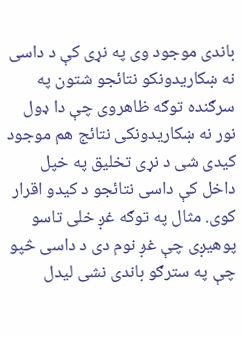باندی موجود وی په نړی کې د داسی نه ښکاریدونکو نتائجو شتون په سرګنده توګه ظاهروی چې دا ډول نور نه ښکاریدونکی نتائج هم موجود کیدی شی د نړی تخلیق په خپل داخل کې داسی نتائجو د کیدو اقرار کوی. مثال په توګه غږ خلی تاسو پوهیږی چې غږ نوم دی د داسی څپو چې په سترګو باندی نشی لیدل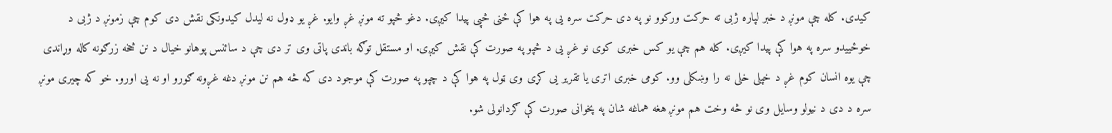کیدی. کله چې مونږ د خبر لپاره ژبی ته حرکت ورکوو نو په دی حرکت سره یی په هوا کې ځنی څپی پیدا کیږی. دغو څپو ته مونږ غږ وایو. غږ یو ډول نه لیدل کیدونکی نقش دی کوم چې زمونږ د ژبی د خوځییدو سره په هوا کې پیدا کیږی. کله هم چې یو کس خبری کوی نو غږ یی د څپو په صورت کې نقش کیږی. او مستقل توګه باندی پاتی وی تر دی چې د سائنس پوهانو خیال د نن څخه زرګونه کاله وړاندی چې یوه انسان کوم غږ د خپلی خلی نه را وښکلی وو. کومی خبری اتری یا تقریر یی کړی وی ټول په هوا کې د چپو په صورت کې موجود دی که څه هم نن مونږ دغه غږونه ګورو او نه یی اورو. خو که چیری مونږ سره د دی د نیولو وسایل وی نو څه وخت هم مونږ هغه هماغه شان په پخوانی صورت کې ګردانولی شو.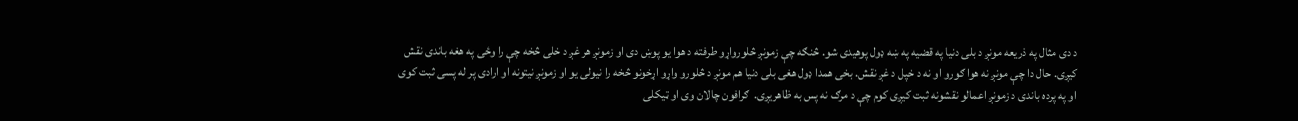د دی مثال په ذریعه مونږ د بلی دنیا په قضیه په ښه ډول پوهیدی شو. څنګه چې زمونږ څلورواړو طرفته د هوا یو پوښ دی او زمونږ هر غږ د خلی څخه چې را وځی په هغه باندی نقش کیږی. حال دا چې مونږ نه هوا ګورو او نه د خپل د غږ نقش. بخی همدا ډول هغی بلی دنیا هم مونږ د څلورو واړو اړخونو څخه را نیولی یو او زمونږ نیتونه او ارادی پر له پسی ثبت کوی او په پرده باندی د زمونږ اعمالو نقشونه ثبت کیږی کوم چې د مرګ نه پس به ظاهریږی.  ګرافون چالان وی او ټیکلی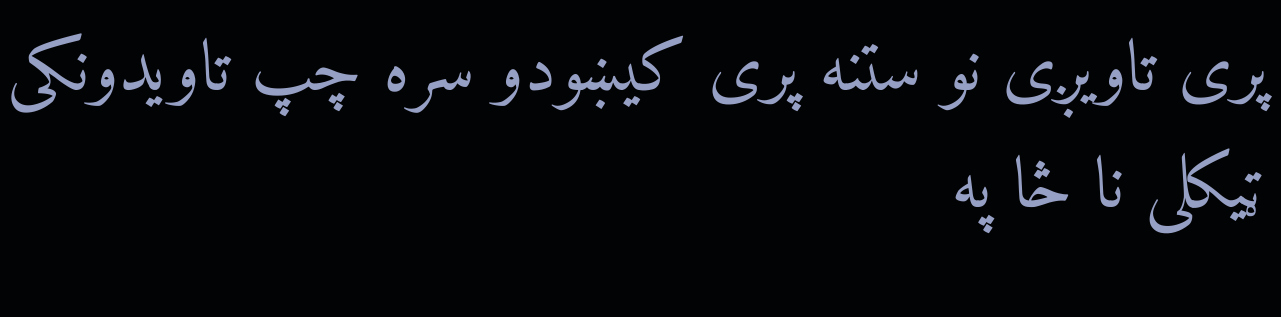پری تاویږی نو ستنه پری کیښودو سره چپ تاویدونکی ټیکلی نا څا په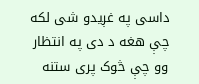داسی په غږیدو شی لکه چې هغه د دی په انتظار وو چې څوک پری ستنه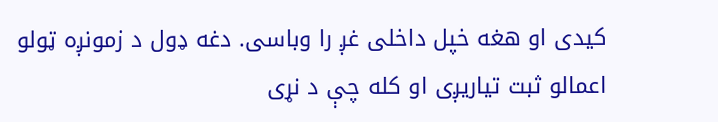کیدی او هغه خپل داخلی غږ را وباسی. دغه ډول د زمونږه ټولو اعمالو ثبت تیاریږی او کله چې د نړی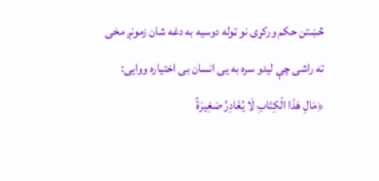څښتن حکم ورکړی نو ټوله دوسیه به دغه شان زمونږ مخی ته راشی چې لیدو سره به یی انسان بی اختیاره ووایی: ﴿مَالِ هَذَا الْكِتَابِ لَا يُغَادِرُ صَغِيرَةً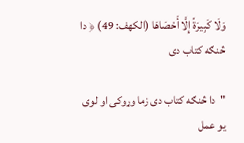وَلَا كَبِيرَةً إِلَّا أَحْصَاهَا (الكهف: 49) ﴿ دا څنګه کتاب دی

"دا څنګه کتاب دی زما وړوکی او لوی یو عمل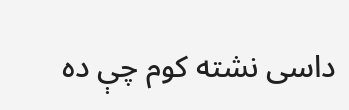داسی نشته کوم چې ده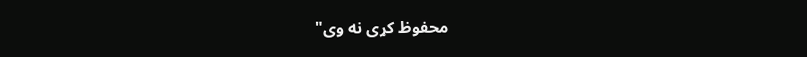محفوظ کړی نه وی"